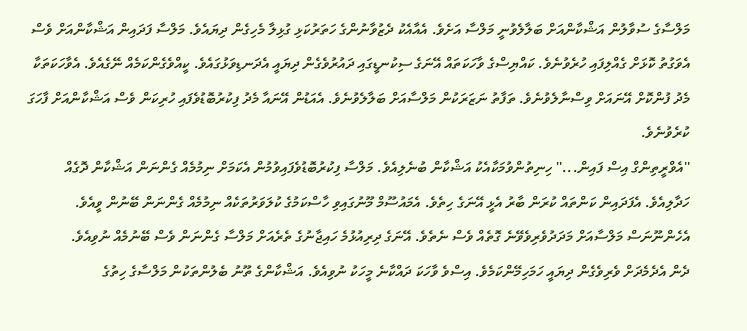މަލްސާގެ ސުވާލުން އަޝްކާންއަށް ބަލާލެވުނީ މަލްސާ އަށެވެ. އެއާއެކު ދެޒުވާނުންގެ ހަތަރުކަޅި ގުޅިލާ މެހިގެން ދިޔައެވެ. މަލްސާ ފަދައިން އަޝްކާންއަށް ވެސް އެވަގުތު ކޮޅަށް ގެއްލިފައި ހުރެވުނެވެ. ކައްޔިސްގެ ވާހަކަތައް އޭނަގެ ސިކުނޑީގައި ދައުރުވެގެން ދިޔައީ އެދަނޑިވަޅުގައެވެ. ކީއްވެގެންކަމެއް ނޭގެއެވެ. އެވާހަކަތަކާ މެދު ފުންކޮށް އޭނައަށް ވިސްނާލެވުނެވެ. ތަފާތު ނަޒަރަކުން މަލްސާއަށް ބަލާލެވުނެވެ. އެއަޑުން އޭނައާ މެދު ފިކުރުބޮޑުވެފައި ހުރިކަން ވެސް އަޝްކާންއަށް ފާހަގަ ކުރެވުނެވެ.
''އެވްރީތިންގް އިސް ފައިން...'' ހިނިތުންވުމަކާއެކު އަޝްކާން ބުނެލިއެވެ. މަލްސާ ފިކުރުބޮޑުވެފައިވުމުން އެކަމަށް ނިމުމެއް ގެންނަން އަޝްކާން ދޮގެއް ހަދާލިއެވެ. އެފަދައިން ކަންތައް ކުރަން ބާރު އެޅީ އޭނަގެ ހިތެވެ. އެމައުސޫމް މޫނުގައިވި ހާސްކަމުގެ ކުލަވަރުތަކެއް ނިމުމެއް ގެންނަން ބޭނުން ވީއެވެ. އެހެންނޫނަސް މަލްސާއަށް މަދަދުވެރިވެވޭނެ ގޮތެއް ވެސް ނެތެވެ. އޭނަގެ ދިރިއުޅުމެ ހައިޖާނުގެ ތެރެއަށް މަލްސާ ގެންނަން ވެސް ބޭނުމެއް ނުވިއެވެ.
ދެން އެދެމެދަށް ވެރިވެގެން ދިޔައީ ހަމަހިމޭންކަމެވެ. އިސްވެ ވާހަކަ ދައްކާނެ މީހަކު ނުވިއެވެ. އަޝްކާންގެ ތޫނު ބެލުންތަކުން މަލްސާގެ ހިތުގެ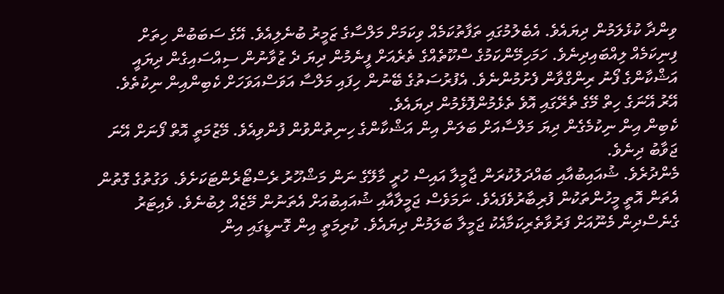ވިންދާ ކުޅެލަމުން ދިޔައެވެ. އެބެލުމުގައި ތަފާތުކަމެއް ވިކަމަށް މަލްސާގެ ޒަމީރު ބުނެލިއެވެ. އޭގެ ސަބަބުން ހިތަށް ފިނިކަމެއް ލިއްބައިދިނެވެ. ހަމަހިމޭންކަމުގެ ސްކޫތެއްގެ ތެރެއަށް ފީނެމުން ދިޔަ ދެ ޒުވާނުން ސިއްސައިގެން ދިޔައީ އަޝްކާންގެ ފޯނު ރިންގްވާން ފެށުމުންނެވެ. އެފުރުސަތުގެ ބޭނުން ހިފައި މަލްސާ އަވަސްއަވަހަށް ކެބިންއިން ނިކުތެވެ. އޭރު އޭނަގެ ހިތް މޭގެ ތެރޭގައި އޮވެ ތެޅެމުންފޮޅެމުން ދިޔައެވެ.
ކެބިން އިން ނިކުމެގެން ދިޔަ މަލްސާއަށް ބަލަން އިން އަޝްކާންގެ ހިނިތުންވުން ފުންވިއެވެ. މޭޒުމަތީ އޮތް ފޯނަށް އޭނަ ޖަވާބު ދިނެވެ.
މެންދުރެވެ. ޝުއައިބުއާއި ބައްދަލުކުރަން ޖާމީލާ އައިސް ހުރީ މާލޭގެ ނަން މަޝްހޫރު ރެސްޓޯރެންޓަކަށެވެ. ވަގުތުގެ ގޮތުން އެތަން އޮތީ މީހުންތަކުން ފުރިބާރުވެފައެވެ. ނަމަވެސް ޖަމީލާއާއި ޝުއައިބުއަށް އެތަނުން މޭޒެއް ލިބުނެވެ. ވެއިޓަރު ގެނެސްދިން މެނޫއަށް ފަރުވާތެރިކަމާއެކު ޖަމީލާ ބަލަމުން ދިޔައެވެ. ކުރިމަތީ އިން ގޮނޑީގައި އިން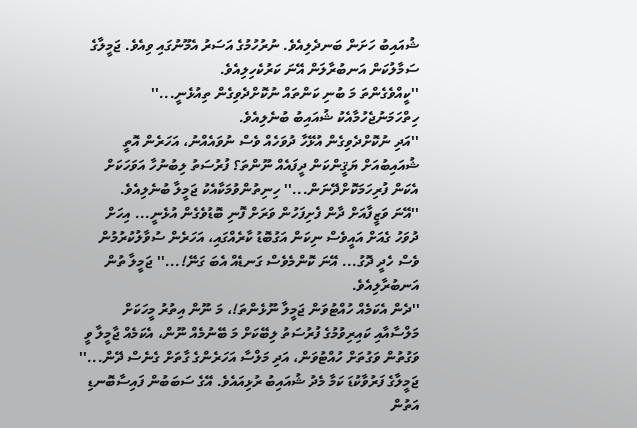ޝުއައިބު ހަށަން ބަނދެލިއެވެ. ނުރުހުމުގެ އަސަރު އެމޫނުގައި ވިއެވެ. ޖަމީލާގެ ސަމާލުކަން އަނބުރާލަން އޭނަ ކަރުކެހިލިއެވެ.
''ކީއްވެގެންތަ މަ ބުނި ކަންތައް ނުކޮށްދެވިގެން ތިއުޅެނީ...'' ހިތްހަމަނުޖެހުމާއެކު ޝުއައިބު ބުނެލިއެވެ.
''އަދި ނުކޮށްދެވިގެން އުޅޭހާ ދުވަހެއް ވެސް ނުވައެއްނު، އަހަރެން އޮތީ ޝުއައިބުއަށް ޔަޤީންކަން ދީފައެއް ނޫންތަ؟ ފުރުސަތު ލިބުނުހާ އަވަހަކަށް އެކަން ފުރިހަމަކޮށްދޭނަން...'' ހިނިތުންވުމަކާއެކު ޖަމީލާ ބުނެލިއެވެ.
''އޭނަ ވަޒީފާއަށް ދާން ފެށިފަހުން ވަރަށް ފޮނި ބޮޑުވެގެން އުޅެނީ... އިހަށް ދުވަހު ގެއަށް އައީވެސް ނިކަން އަގުބޮޑު ކާރެއްގައި، އަހަރެން ސުވާލުކުރުމުން ވެސް ހެދީ ދޮގު... އޭނަ ކޮންމެވެސް ގަނޑެއް އެބަ ގަނޭ!...'' ޖަމީލާ ތުން އަނބުރާލިއެވެ.
''ދެން އެކަމެއް ހުއްޓުވަން ޖަމީލާ ނޫޅެންތަ!، މަ ނޫން އިތުރު މީހަކަށް މަލްސާއާއި ކައިރިވުމުގެ ފުރުސަތު ލިބޭކަށް މަ ބޭނުމެއް ނޫން، އެކަމެއް ޖާމީލާ ވީ ވަގުތުން ވަގުތަށް ހުއްޓުވަން، އަދި މަލްސާ އަހަރެންގެ ގާތަށް ގެނެސް ދޭން...'' ޖަމީލާގެ ފަރުވާކުޑަ ކަމާ މެދު ޝުއައިބު ރުޅިއައެވެ. އޭގެ ސަބަބުން ފައިސާބޮނޑި އަތުން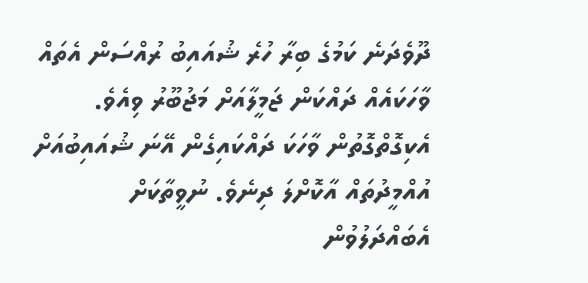ދޫވެދަނެ ކަމުގެ ބިރާ ހުރެ ޝުއައިބު ރުއްސަން އެތައް ވާހަކައެއް ދައްކަން ޖަމީލާއަށް މަޖުބޫރު ވިއެވެ. އެކިގޮތްގޮތުން ވާހަކަ ދައްކައިގެން އޭނަ ޝުއައިބުއަށް އުއްމީދުތައް އާކޮށްލަ ދިނެވެ. ނުވީތާކަށް އެބައްދަލުވުން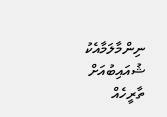ނިންމާލަމާއެކު ޝުއައިބުއަށް ތާރީހެއް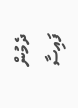ދެމުން ފައިސާ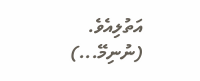އަތުލިއެވެ.
(ނުނިމޭ...)